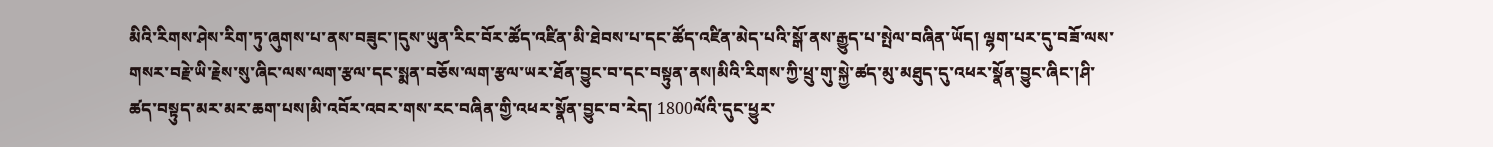མིའི་རིགས་ཤེས་རིག་ཏུ་ཞུགས་པ་ནས་བཟུང་།དུས་ཡུན་རིང་བོར་ཚོད་འཛིན་མི་ཐེབས་པ་དང་ཚོད་འཛིན་མེད་པའི་སྒོ་ནས་རྒྱུད་པ་སྤེལ་བཞིན་ཡོད། ལྷག་པར་དུ་བཟོ་ལས་གསར་བརྗེ་ཡི་རྗེས་སུ་ཞིང་ལས་ལག་རྩལ་དང་སྨན་བཅོས་ལག་རྩལ་ཡར་ཐོན་བྱུང་བ་དང་བསྟུན་ནས།མིའི་རིགས་ཀྱི་ཕྲུ་གུ་སྐྱེ་ཚད་མུ་མཐུད་དུ་འཕར་སྣོན་བྱུང་ཞིང་།ཤི་ཚད་བསྟུད་མར་མར་ཆག་པས།མི་འབོར་འབར་གས་རང་བཞིན་གྱི་འཕར་སྣོན་བྱུང་བ་རེད། 1800ལོའི་དུང་ཕྱུར་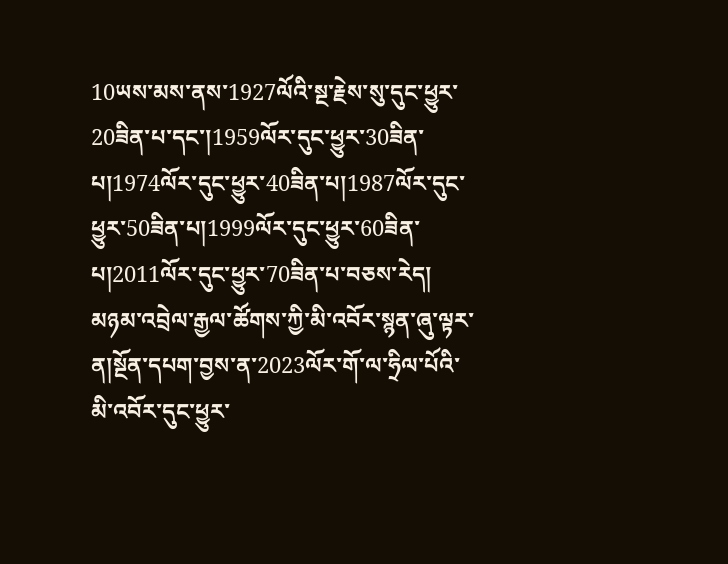10ཡས་མས་ནས་1927ལོའི་སྔ་རྗེས་སུ་དུང་ཕྱུར་20ཟིན་པ་དང་།1959ལོར་དུང་ཕྱུར་30ཟིན་པ།1974ལོར་དུང་ཕྱུར་40ཟིན་པ།1987ལོར་དུང་ཕྱུར་50ཟིན་པ།1999ལོར་དུང་ཕྱུར་60ཟིན་པ།2011ལོར་དུང་ཕྱུར་70ཟིན་པ་བཅས་རེད། མཉམ་འབྲེལ་རྒྱལ་ཚོགས་ཀྱི་མི་འབོར་སྙན་ཞུ་ལྟར་ན།སྔོན་དཔག་བྱས་ན་2023ལོར་གོ་ལ་ཧྲིལ་པོའི་མི་འབོར་དུང་ཕྱུར་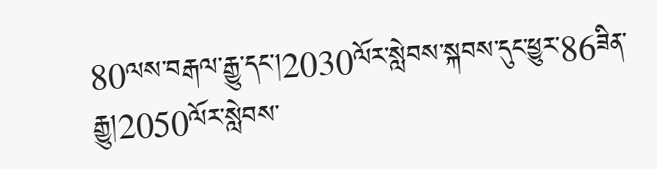80ལས་བརྒལ་རྒྱུ་དང་།2030ལོར་སླེབས་སྐབས་དུང་ཕྱུར་86ཟིན་རྒྱུ།2050ལོར་སླེབས་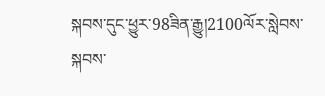སྐབས་དུང་ཕྱུར་98ཟིན་རྒྱུ།2100ལོར་སླེབས་སྐབས་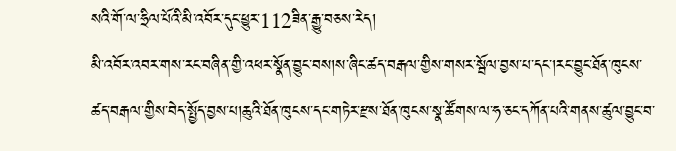སའི་གོ་ལ་ཧྲིལ་པོའི་མི་འབོར་དུང་ཕྱུར་112ཟིན་རྒྱུ་བཅས་རེད།
མི་འབོར་འབར་གས་རང་བཞིན་གྱི་འཕར་སྣོན་བྱུང་བས།ས་ཞིང་ཚད་བརྒལ་གྱིས་གསར་སྦོལ་བྱས་པ་དང་།རང་བྱུང་ཐོན་ཁུངས་ཚད་བརྒལ་གྱིས་བེད་སྤྱོད་བྱས་པ།ཆུའི་ཐོན་ཁུངས་དང་གཏེར་རྫས་ཐོན་ཁུངས་སྣ་ཚོགས་ལ་ཧ་ཅང་དཀོན་པའི་གནས་ཚུལ་བྱུང་བ་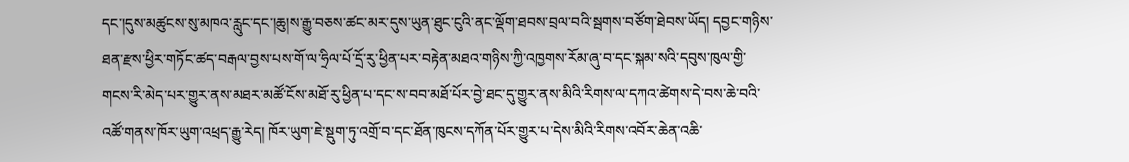དང་།དུས་མཚུངས་སུ་མཁའ་རླུང་དང་།ཆུ།ས་རྒྱུ་བཅས་ཚང་མར་དུས་ཡུན་ཐུང་ངུའི་ནང་ལྡོག་ཐབས་བྲལ་བའི་སྦགས་བཙོག་ཐེབས་ཡོད། དབྱང་གཉིས་ཐན་རྫས་ཕྱིར་གཏོང་ཚད་བརྒལ་བྱས་པས་གོ་ལ་ཧྲིལ་པོ་དྲོ་རུ་ཕྱིན་པར་བརྟེན་མཐའ་གཉིས་ཀྱི་འཁྱགས་རོམ་ཞུ་བ་དང་སྐམ་སའི་དབུས་ཁུལ་གྱི་གངས་རི་མེད་པར་གྱུར་ནས་མཐར་མཚོ་ངོས་མཐོ་རུ་ཕྱིན་པ་དང་ས་བབ་མཐོ་པོར་བྱེ་ཐང་དུ་གྱུར་ནས་མིའི་རིགས་ལ་དཀའ་ཚེགས་དེ་བས་ཆེ་བའི་འཚོ་གནས་ཁོར་ཡུག་འཕྲད་རྒྱུ་རེད། ཁོར་ཡུག་ཇེ་སྡུག་ཏུ་འགྲོ་བ་དང་ཐོན་ཁུངས་དཀོན་པོར་གྱུར་པ་དེས་མིའི་རིགས་འབོར་ཆེན་འཆི་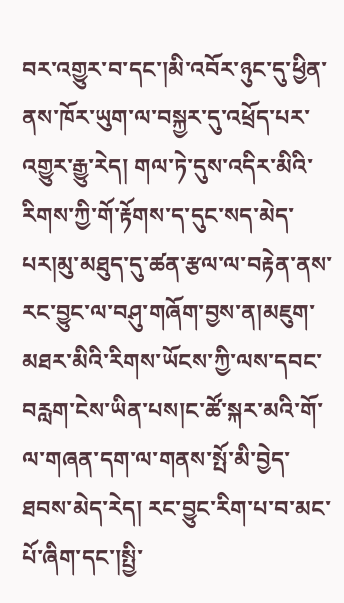བར་འགྱུར་བ་དང་།མི་འབོར་ཉུང་དུ་ཕྱིན་ནས་ཁོར་ཡུག་ལ་བསྐྱར་དུ་འཕྲོད་པར་འགྱུར་རྒྱུ་རེད། གལ་ཏེ་དུས་འདིར་མིའི་རིགས་ཀྱི་གོ་རྟོགས་ད་དུང་སད་མེད་པར།མུ་མཐུད་དུ་ཚན་རྩལ་ལ་བརྟེན་ནས་རང་བྱུང་ལ་བཤུ་གཞོག་བྱས་ན།མཇུག་མཐར་མིའི་རིགས་ཡོངས་ཀྱི་ལས་དབང་བརླག་ངེས་ཡིན་པས།ང་ཚོ་སྐར་མའི་གོ་ལ་གཞན་དག་ལ་གནས་སྤོ་མི་བྱེད་ཐབས་མེད་རེད། རང་བྱུང་རིག་པ་བ་མང་པོ་ཞིག་དང་།སྤྱི་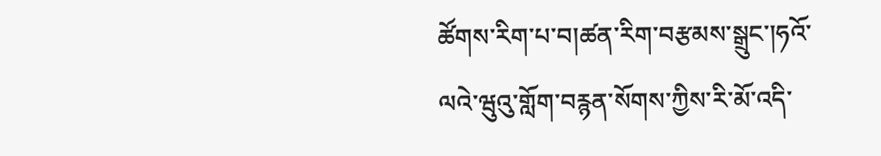ཚོགས་རིག་པ་བ།ཚན་རིག་བརྩམས་སྒྲུང་།ཧའོ་ལའེ་ཝུའུ་གློག་བརྙན་སོགས་ཀྱིས་རི་མོ་འདི་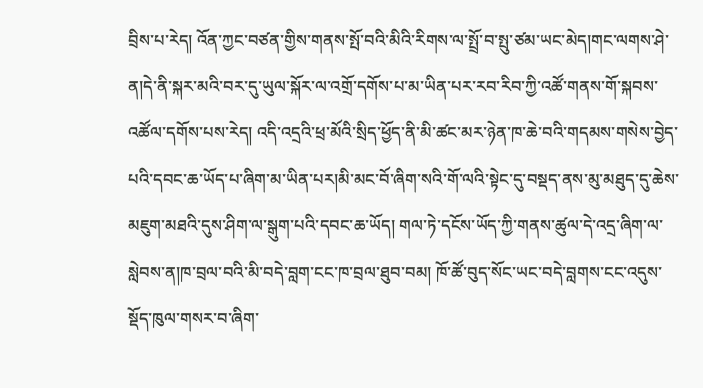བྲིས་པ་རེད། འོན་ཀྱང་བཙན་གྱིས་གནས་སྤོ་བའི་མིའི་རིགས་ལ་སྤྲོ་བ་སྤུ་ཙམ་ཡང་མེད།གང་ལགས་ཤེ་ན།དེ་ནི་སྐར་མའི་བར་དུ་ཡུལ་སྐོར་ལ་འགྲོ་དགོས་པ་མ་ཡིན་པར་རབ་རིབ་ཀྱི་འཚོ་གནས་གོ་སྐབས་འཚོལ་དགོས་པས་རེད། འདི་འདྲའི་ཕྲ་མོའི་སྲིད་ཕྱོད་ནི་མི་ཚང་མར་ཉེན་ཁ་ཆེ་བའི་གདམས་གསེས་བྱེད་པའི་དབང་ཆ་ཡོད་པ་ཞིག་མ་ཡིན་པར།མི་མང་བོ་ཞིག་སའི་གོ་ལའི་སྟེང་དུ་བསྡད་ནས་མུ་མཐུད་དུ་ཆེས་མཇུག་མཐའི་དུས་ཤིག་ལ་སྒུག་པའི་དབང་ཆ་ཡོད། གལ་ཏེ་དངོས་ཡོད་ཀྱི་གནས་ཚུལ་དེ་འདྲ་ཞིག་ལ་སླེབས་ན།ཁ་བྲལ་བའི་མི་བདེ་བླག་ངང་ཁ་བྲལ་ཐུབ་བམ། ཁོ་ཚོ་བུད་སོང་ཡང་བདེ་བླགས་ངང་འདུས་སྡོད་ཁུལ་གསར་བ་ཞིག་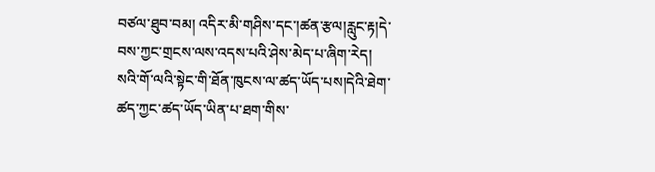བཙལ་ཐུབ་བམ། འདིར་མི་གཤིས་དང་།ཚན་རྩལ།རླུང་རྟ།དེ་བས་ཀྱང་གྲངས་ལས་འདས་པའི་ཤེས་མེད་པ་ཞིག་རེད།
སའི་གོ་ལའི་སྟེང་གི་ཐོན་ཁུངས་ལ་ཚད་ཡོད་པས།དེའི་ཐེག་ཚད་ཀྱང་ཚད་ཡོད་ཡིན་པ་ཐག་གིས་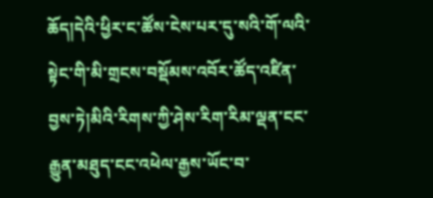ཆོད།དེའི་ཕྱིར་ང་ཚོས་ངེས་པར་དུ་སའི་གོ་ལའི་སྟེང་གི་མི་གྲངས་བསྡོམས་འབོར་ཚོད་འཛིན་བྱས་ཏེ།མིའི་རིགས་ཀྱི་ཤེས་རིག་རིམ་ལྡན་ངང་རྒྱུན་མཐུད་ངང་འཕེལ་རྒྱས་ཡོང་བ་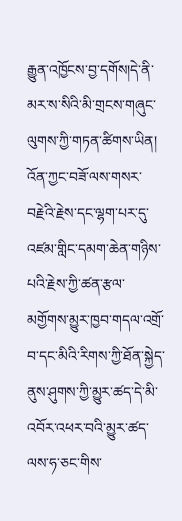རྒྱུན་འཁྱོངས་བྱ་དགོས།དེ་ནི་མར་ས་སིའི་མི་གྲངས་གཞུང་ལུགས་ཀྱི་གཏན་ཚིགས་ཡིན། འོན་ཀྱང་བཟོ་ལས་གསར་བརྗེའི་རྗེས་དང་ལྷག་པར་དུ་འཛམ་གླིང་དམག་ཆེན་གཉིས་པའི་རྗེས་ཀྱི་ཚན་རྩལ་མགྱོགས་མྱུར་ཁྱབ་གདལ་འགྲོ་བ་དང་མིའི་རིགས་ཀྱི་ཐོན་སྐྱེད་ནུས་ཤུགས་ཀྱི་མྱུར་ཚད་དེ་མི་འབོར་འཕར་བའི་མྱུར་ཚད་ལས་ཧ་ཅང་གིས་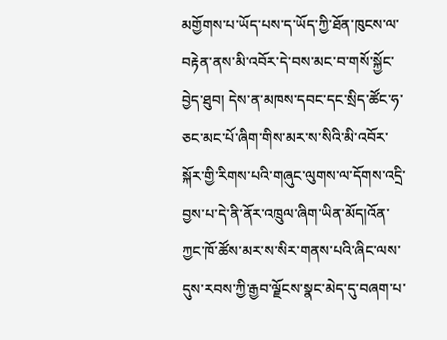མགྱོགས་པ་ཡོད་པས་ད་ཡོད་ཀྱི་ཐོན་ཁུངས་ལ་བརྟེན་ནས་མི་འབོར་དེ་བས་མང་བ་གསོ་སྐྱོང་བྱེད་ཐུབ། དེས་ན་མཁས་དབང་དང་སྲིད་ཚོང་ཧ་ཅང་མང་པོ་ཞིག་གིས་མར་ས་སིའི་མི་འབོར་སྐོར་གྱི་རིགས་པའི་གཞུང་ལུགས་ལ་དོགས་འདྲི་བྱས་པ་དེ་ནི་ནོར་འཁྲུལ་ཞིག་ཡིན་མོད།འོན་ཀྱང་ཁོ་ཚོས་མར་ས་སིར་གནས་པའི་ཞིང་ལས་དུས་རབས་ཀྱི་རྒྱབ་ལྗོངས་སྣང་མེད་དུ་བཞག་པ་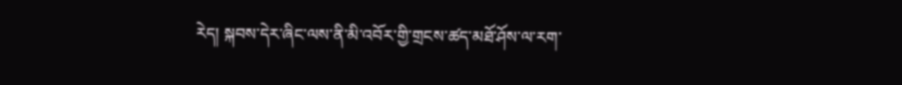རེད། སྐབས་དེར་ཞིང་ལས་ནི་མི་འབོར་གྱི་གྲངས་ཚད་མཐོ་ཤོས་ལ་རག་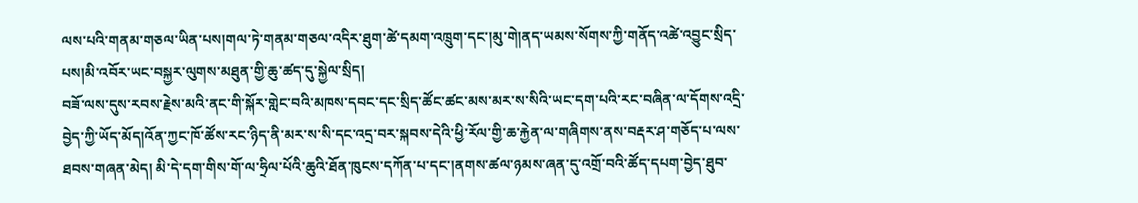ལས་པའི་གནམ་གཅལ་ཡིན་པས།གལ་ཏེ་གནམ་གཅལ་འདིར་ཐུག་ཚེ་དམག་འཁྲུག་དང་།མུ་གེ།ནད་ཡམས་སོགས་ཀྱི་གནོད་འཚེ་འབྱུང་སྲིད་པས།མི་འབོར་ཡང་བསྐྱར་ལུགས་མཐུན་གྱི་ཆུ་ཚད་དུ་སྐྱེལ་སྲིད།
བཟོ་ལས་དུས་རབས་རྗེས་མའི་ནང་གི་སྐོར་གླེང་བའི་མཁས་དབང་དང་སྲིད་ཚོང་ཚང་མས་མར་ས་སིའི་ཡང་དག་པའི་རང་བཞིན་ལ་དོགས་འདྲི་བྱེད་ཀྱི་ཡོད་མོད།འོན་ཀྱང་ཁོ་ཚོས་རང་ཉིད་ནི་མར་ས་སི་དང་འདྲ་བར་སྐབས་དེའི་ཕྱི་རོལ་གྱི་ཆ་རྐྱེན་ལ་གཞིགས་ནས་བརྡར་ཤ་གཅོད་པ་ལས་ཐབས་གཞན་མེད། མི་དེ་དག་གིས་གོ་ལ་ཧྲིལ་པོའི་ཆུའི་ཐོན་ཁུངས་དཀོན་པ་དང་།ནགས་ཚལ་ཉམས་ཞན་དུ་འགྲོ་བའི་ཚོད་དཔག་བྱེད་ཐུབ་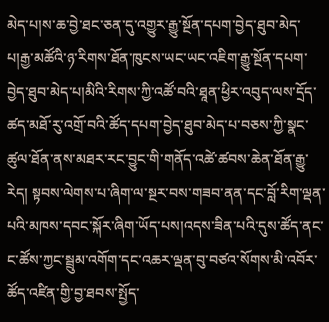མེད་པ།ས་ཆ་བྱེ་ཐང་ཅན་དུ་འགྱུར་རྒྱུ་སྔོན་དཔག་བྱེད་ཐུབ་མེད་པ།རྒྱ་མཚོའི་ཉ་རིགས་ཐོན་ཁུངས་ཡང་ཡང་འཇིག་རྒྱུ་སྔོན་དཔག་བྱེད་ཐུབ་མེད་པ།མིའི་རིགས་ཀྱི་འཚོ་བའི་ཐཱན་ཕྱིར་འབུད་ལས་དྲོད་ཚད་མཐོ་རུ་འགྲོ་བའི་ཚོད་དཔག་བྱེད་ཐུབ་མེད་པ་བཅས་ཀྱི་སྣང་ཚུལ་ཐོན་ནས་མཐར་རང་བྱུང་གི་གནོད་འཚེ་ཚབས་ཆེན་ཐོན་རྒྱུ་རེད། སྟབས་ལེགས་པ་ཞིག་ལ་སྔར་བས་གཟབ་ནན་དང་བློ་རིག་ལྡན་པའི་མཁས་དབང་སྐོར་ཞིག་ཡོད་པས།འདས་ཟིན་པའི་དུས་ཚོད་ནང་ང་ཚོས་ཀྱང་སྦྲུམ་འགོག་དང་འཆར་ལྡན་བུ་བཙའ་སོགས་མི་འབོར་ཚོད་འཛིན་གྱི་བྱ་ཐབས་སྤྱོད་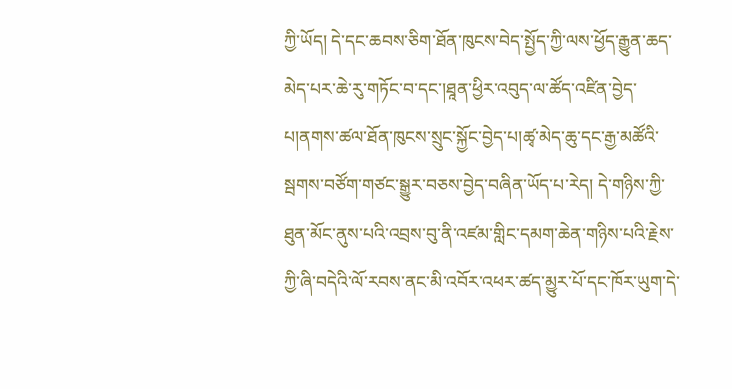ཀྱི་ཡོད། དེ་དང་ཆབས་ཅིག་ཐོན་ཁུངས་བེད་སྤྱོད་ཀྱི་ལས་ཕྱོད་རྒྱུན་ཆད་མེད་པར་ཆེ་རུ་གཏོང་བ་དང་།ཐཱན་ཕྱིར་འབུད་ལ་ཚོད་འཛིན་བྱེད་པ།ནགས་ཚལ་ཐོན་ཁུངས་སྲུང་སྐྱོང་བྱེད་པ།ཚྭ་མེད་ཆུ་དང་རྒྱ་མཚོའི་སྦགས་བཙོག་གཙང་སྒྱུར་བཅས་བྱེད་བཞིན་ཡོད་པ་རེད། དེ་གཉིས་ཀྱི་ཐུན་མོང་ནུས་པའི་འབྲས་བུ་ནི་འཛམ་གླིང་དམག་ཆེན་གཉིས་པའི་རྗེས་ཀྱི་ཞི་བདེའི་ལོ་རབས་ནང་མི་འབོར་འཕར་ཚད་མྱུར་པོ་དང་ཁོར་ཡུག་དེ་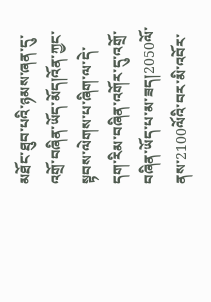མཐོང་ཐུབ་པའི་ཉམས་ཞན་དུ་འགྲོ་བཞིན་ཡོད་མོད།འོན་ཀྱང་སྟབས་ལེགས་པ་ཞིག་ལ་དེ་དག་རིམ་བཞིན་འགོར་དུ་འགྲོ་བཞིན་ཡོད་པ་མ་ཟད།2050ལོ་ནས་2100ལོའི་བར་མི་འབོར་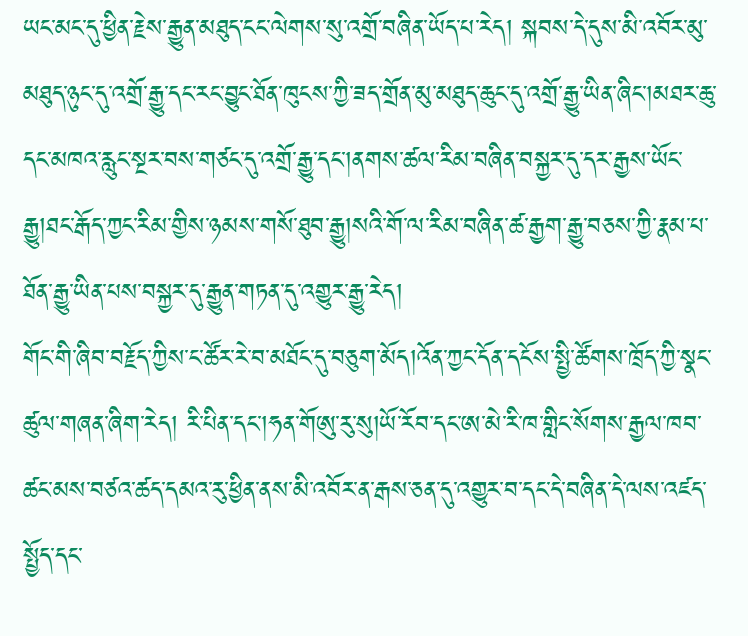ཡང་མང་དུ་ཕྱིན་རྗེས་རྒྱུན་མཐུད་ངང་ལེགས་སུ་འགྲོ་བཞིན་ཡོད་པ་རེད། སྐབས་དེ་དུས་མི་འབོར་མུ་མཐུད་ཉུང་དུ་འགྲོ་རྒྱུ་དང་རང་བྱུང་ཐོན་ཁུངས་ཀྱི་ཟད་གྲོན་མུ་མཐུད་ཆུང་དུ་འགྲོ་རྒྱུ་ཡིན་ཞིང་།མཐར་ཆུ་དང་མཁའ་རླུང་སྔར་བས་གཙང་དུ་འགྲོ་རྒྱུ་དང་།ནགས་ཚལ་རིམ་བཞིན་བསྐྱར་དུ་དར་རྒྱས་ཡོང་རྒྱུ།ཐང་རྒོད་ཀྱང་རིམ་གྱིས་ཉམས་གསོ་ཐུབ་རྒྱུ།སའི་གོ་ལ་རིམ་བཞིན་ཚ་རྒྱག་རྒྱུ་བཅས་ཀྱི་རྣམ་པ་ཐོན་རྒྱུ་ཡིན་པས་བསྐྱར་དུ་རྒྱུན་གཏན་དུ་འགྱུར་རྒྱུ་རེད།
གོང་གི་ཞིབ་བརྗོད་ཀྱིས་ང་ཚོར་རེ་བ་མཐོང་དུ་བཅུག་མོད།འོན་ཀྱང་དོན་དངོས་སྤྱི་ཚོགས་ཁྲོད་ཀྱི་སྣང་ཚུལ་གཞན་ཞིག་རེད། རི་པིན་དང་།ཧན་གོཨུ་རུ་སུ།ཡོ་རོབ་དང་ཨ་མེ་རི་ཁ་གླིང་སོགས་རྒྱལ་ཁབ་ཚང་མས་བཙའ་ཚད་དམའ་རུ་ཕྱིན་ནས་མི་འབོར་ན་རྒས་ཅན་དུ་འགྱུར་བ་དང་དེ་བཞིན་དེ་ལས་འཛད་སྤྱོད་དང་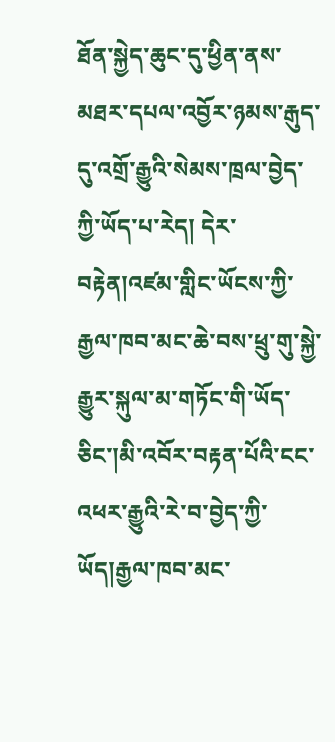ཐོན་སྐྱེད་ཆུང་དུ་ཕྱིན་ནས་མཐར་དཔལ་འབྱོར་ཉམས་རྒུད་དུ་འགྲོ་རྒྱུའི་སེམས་ཁྲལ་བྱེད་ཀྱི་ཡོད་པ་རེད། དེར་བརྟེན།འཛམ་གླིང་ཡོངས་ཀྱི་རྒྱལ་ཁབ་མང་ཆེ་བས་ཕྲུ་གུ་སྐྱེ་རྒྱུར་སྐུལ་མ་གཏོང་གི་ཡོད་ཅིང་།མི་འབོར་བརྟན་པོའི་ངང་འཕར་རྒྱུའི་རེ་བ་བྱེད་ཀྱི་ཡོད།རྒྱལ་ཁབ་མང་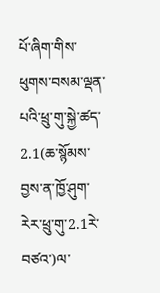པོ་ཞིག་གིས་ཕུགས་བསམ་ལྡན་པའི་ཕྲུ་གུ་སྐྱེ་ཚད་2.1(ཆ་སྙོམས་བྱས་ན་ཁྱོ་ཤུག་རེར་ཕྲུ་གུ་2.1རེ་བཙའ་)ལ་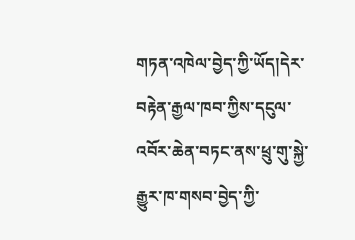གཏན་འཁེལ་བྱེད་ཀྱི་ཡོད།དེར་བརྟེན་རྒྱལ་ཁབ་ཀྱིས་དངུལ་འབོར་ཆེན་བཏང་ནས་ཕྲུ་གུ་སྐྱེ་རྒྱུར་ཁ་གསབ་བྱེད་ཀྱི་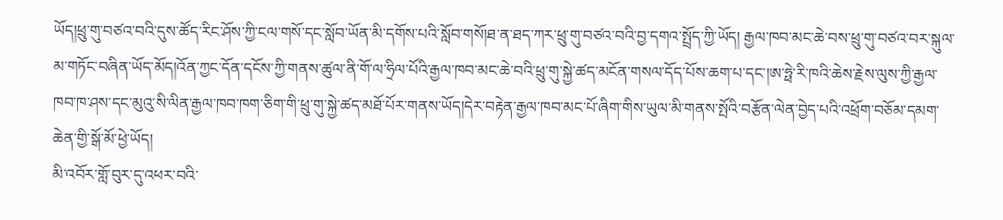ཡོད།ཕྲུ་གུ་བཙའ་བའི་དུས་ཚོད་རིང་ཤོས་ཀྱི་ངལ་གསོ་དང་སློབ་ཡོན་མི་དགོས་པའི་སློབ་གསོ།ཐ་ན་ཐད་ཀར་ཕྲུ་གུ་བཙའ་བའི་བྱ་དགའ་སྤྲོད་ཀྱི་ཡོད། རྒྱལ་ཁབ་མང་ཆེ་བས་ཕྲུ་གུ་བཙའ་བར་སྐུལ་མ་གཏོང་བཞིན་ཡོད་མོད།འོན་ཀྱང་དོན་དངོས་ཀྱི་གནས་ཚུལ་ནི་གོ་ལ་ཧྲིལ་པོའི་རྒྱལ་ཁབ་མང་ཆེ་བའི་ཕྲུ་གུ་སྐྱེ་ཚད་མངོན་གསལ་དོད་པོས་ཆག་པ་དང་།ཨ་ཧྥེ་རི་ཁའི་ཆེས་རྗེས་ལུས་ཀྱི་རྒྱལ་ཁབ་ཁ་ཤས་དང་མུའུ་སི་ལིན་རྒྱལ་ཁབ་ཁག་ཅིག་གི་ཕྲུ་གུ་སྐྱེ་ཚད་མཐོ་པོར་གནས་ཡོད།དེར་བརྟེན་རྒྱལ་ཁབ་མང་པོ་ཞིག་གིས་ཡུལ་མི་གནས་སྤོའི་བརྩོན་ལེན་བྱེད་པའི་འཕྲོག་བཅོམ་དམག་ཆེན་གྱི་སྒོ་མོ་ཕྱེ་ཡོད།
མི་འབོར་གློ་བུར་དུ་འཕར་བའི་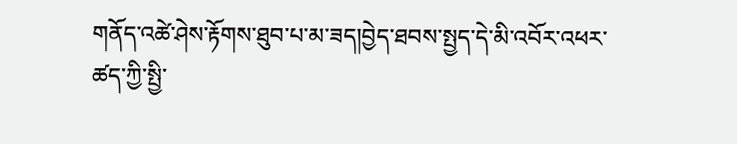གནོད་འཚེ་ཤེས་རྟོགས་ཐུབ་པ་མ་ཟད།བྱེད་ཐབས་སྤྱད་དེ་མི་འབོར་འཕར་ཚད་ཀྱི་སྤྱི་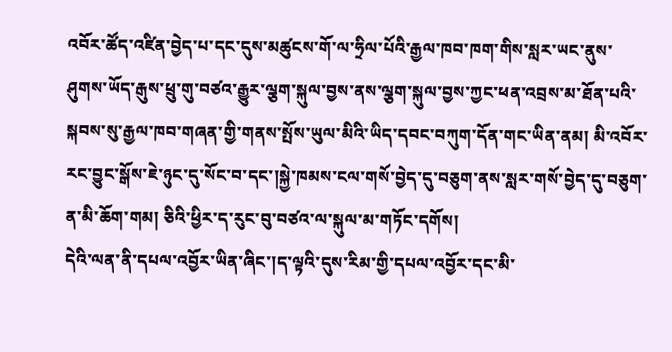འབོར་ཚོད་འཛིན་བྱེད་པ་དང་དུས་མཚུངས་གོ་ལ་ཧྲིལ་པོའི་རྒྱལ་ཁབ་ཁག་གིས་སླར་ཡང་ནུས་ཤུགས་ཡོད་རྒུས་ཕྲུ་གུ་བཙའ་རྒྱུར་ལྕག་སྐུལ་བྱས་ནས་ལྕག་སྐུལ་བྱས་ཀྱང་ཕན་འབྲས་མ་ཐོན་པའི་སྐབས་སུ་རྒྱལ་ཁབ་གཞན་གྱི་གནས་སྤོས་ཡུལ་མིའི་ཡིད་དབང་བཀུག་དོན་གང་ཡིན་ནམ། མི་འབོར་རང་བྱུང་སྒོས་ཇེ་ཉུང་དུ་སོང་བ་དང་།སྐྱེ་ཁམས་ངལ་གསོ་བྱེད་དུ་བཅུག་ནས་སླར་གསོ་བྱེད་དུ་བཅུག་ན་མི་ཆོག་གམ། ཅིའི་ཕྱིར་ད་རུང་བུ་བཙའ་ལ་སྐུལ་མ་གཏོང་དགོས།
དེའི་ལན་ནི་དཔལ་འབྱོར་ཡིན་ཞིང་།ད་ལྟའི་དུས་རིམ་གྱི་དཔལ་འབྱོར་དང་མི་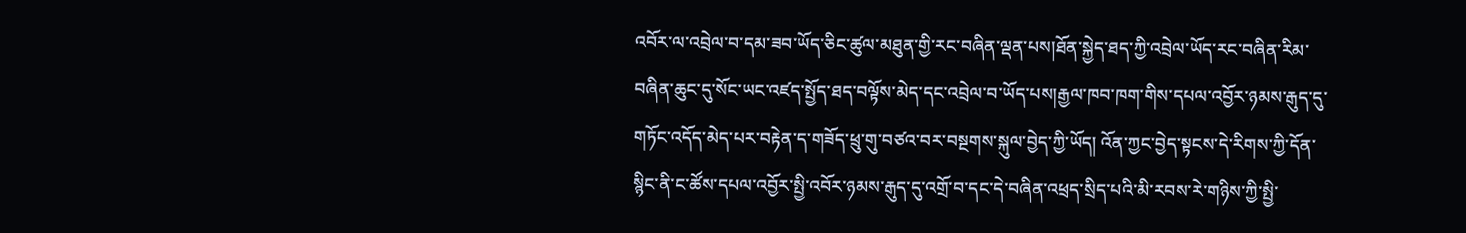འབོར་ལ་འབྲེལ་བ་དམ་ཟབ་ཡོད་ཅིང་ཚུལ་མཐུན་གྱི་རང་བཞིན་ལྡན་པས།ཐོན་སྐྱེད་ཐད་ཀྱི་འབྲེལ་ཡོད་རང་བཞིན་རིམ་བཞིན་ཆུང་དུ་སོང་ཡང་འཛད་སྤྱོད་ཐད་བལྟོས་མེད་དང་འབྲེལ་བ་ཡོད་པས།རྒྱལ་ཁབ་ཁག་གིས་དཔལ་འབྱོར་ཉམས་རྒུད་དུ་གཏོང་འདོད་མེད་པར་བརྟེན་ད་གཟོད་ཕྲུ་གུ་བཙའ་བར་བསྔགས་སྐུལ་བྱེད་ཀྱི་ཡོད། འོན་ཀྱང་བྱེད་སྟངས་དེ་རིགས་ཀྱི་དོན་སྙིང་ནི་ང་ཚོས་དཔལ་འབྱོར་སྤྱི་འབོར་ཉམས་རྒུད་དུ་འགྲོ་བ་དང་དེ་བཞིན་འཕྲད་སྲིད་པའི་མི་རབས་རེ་གཉིས་ཀྱི་སྤྱི་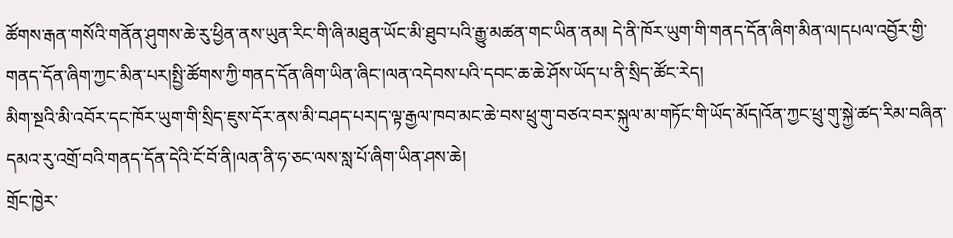ཚོགས་རྒན་གསོའི་གནོན་ཤུགས་ཆེ་རུ་ཕྱིན་ནས་ཡུན་རིང་གི་ཞི་མཐུན་ཡོང་མི་ཐུབ་པའི་རྒྱུ་མཚན་གང་ཡིན་ནམ། དེ་ནི་ཁོར་ཡུག་གི་གནད་དོན་ཞིག་མིན་ལ།དཔལ་འབྱོར་གྱི་གནད་དོན་ཞིག་ཀྱང་མིན་པར།སྤྱི་ཚོགས་ཀྱི་གནད་དོན་ཞིག་ཡིན་ཞིང་།ལན་འདེབས་པའི་དབང་ཆ་ཆེ་ཤོས་ཡོད་པ་ནི་སྲིད་ཚོང་རེད།
མིག་སྔའི་མི་འབོར་དང་ཁོར་ཡུག་གི་སྲིད་ཇུས་དོར་ནས་མི་བཤད་པར།ད་ལྟ་རྒྱལ་ཁབ་མང་ཆེ་བས་ཕྲུ་གུ་བཙའ་བར་སྐུལ་མ་གཏོང་གི་ཡོད་མོད།འོན་ཀྱང་ཕྲུ་གུ་སྐྱེ་ཚད་རིམ་བཞིན་དམའ་རུ་འགྲོ་བའི་གནད་དོན་དེའི་ངོ་བོ་ནི།ལན་ནི་ཧ་ཅང་ལས་སླ་པོ་ཞིག་ཡིན་ཤས་ཆེ།
གྲོང་ཁྱེར་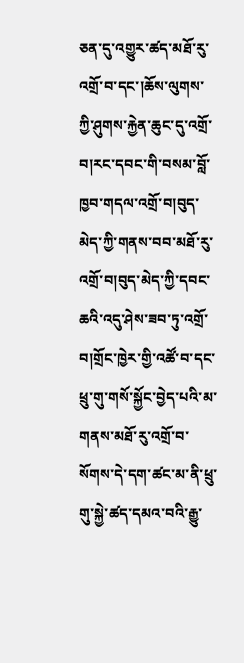ཅན་དུ་འགྱུར་ཚད་མཐོ་རུ་འགྲོ་བ་དང་།ཆོས་ལུགས་ཀྱི་ཤུགས་རྐྱེན་ཆུང་དུ་འགྲོ་བ།རང་དབང་གི་བསམ་བློ་ཁྱབ་གདལ་འགྲོ་བ།བུད་མེད་ཀྱི་གནས་བབ་མཐོ་རུ་འགྲོ་བ།བུད་མེད་ཀྱི་དབང་ཆའི་འདུ་ཤེས་ཟབ་ཏུ་འགྲོ་བ།གྲོང་ཁྱེར་གྱི་འཚོ་བ་དང་ཕྲུ་གུ་གསོ་སྐྱོང་བྱེད་པའི་མ་གནས་མཐོ་རུ་འགྲོ་བ་སོགས་དེ་དག་ཚང་མ་ནི་ཕྲུ་གུ་སྐྱེ་ཚད་དམའ་བའི་རྒྱུ་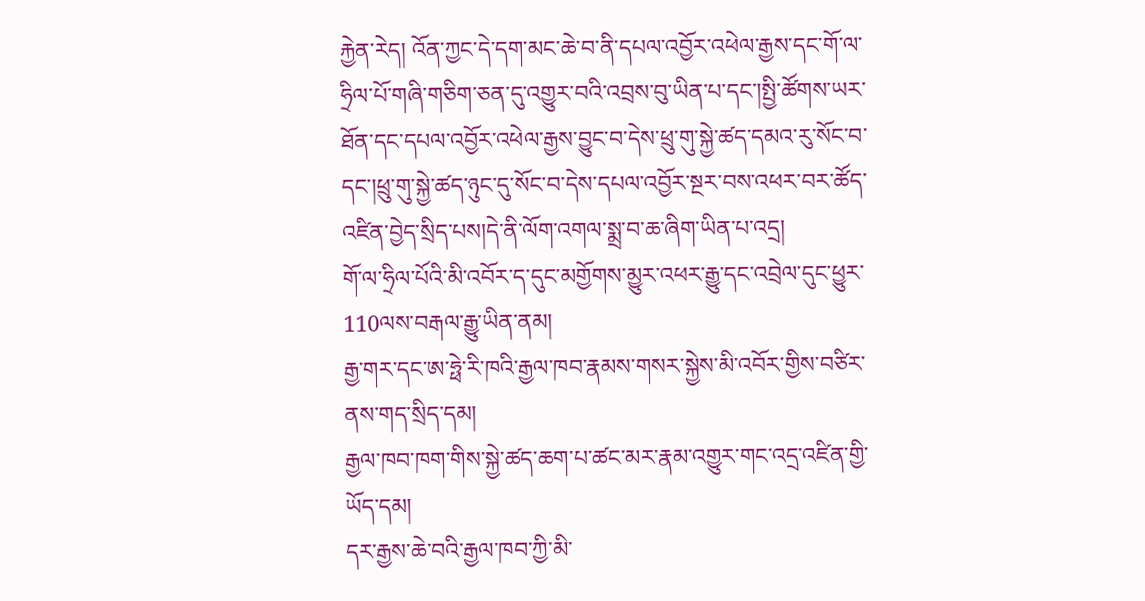རྐྱེན་རེད། འོན་ཀྱང་དེ་དག་མང་ཆེ་བ་ནི་དཔལ་འབྱོར་འཕེལ་རྒྱས་དང་གོ་ལ་ཧྲིལ་པོ་གཞི་གཅིག་ཅན་དུ་འགྱུར་བའི་འབྲས་བུ་ཡིན་པ་དང་།སྤྱི་ཚོགས་ཡར་ཐོན་དང་དཔལ་འབྱོར་འཕེལ་རྒྱས་བྱུང་བ་དེས་ཕྲུ་གུ་སྐྱེ་ཚད་དམའ་རུ་སོང་བ་དང་།ཕྲུ་གུ་སྐྱེ་ཚད་ཉུང་དུ་སོང་བ་དེས་དཔལ་འབྱོར་སྔར་བས་འཕར་བར་ཚོད་འཛིན་བྱེད་སྲིད་པས།དེ་ནི་ལོག་འགལ་སྨྲ་བ་ཆ་ཞིག་ཡིན་པ་འདྲ།
གོ་ལ་ཧྲིལ་པོའི་མི་འབོར་ད་དུང་མགྱོགས་མྱུར་འཕར་རྒྱུ་དང་འབྲེལ་དུང་ཕྱུར་110ལས་བརྒལ་རྒྱུ་ཡིན་ནམ།
རྒྱ་གར་དང་ཨ་ཧྥེ་རི་ཁའི་རྒྱལ་ཁབ་རྣམས་གསར་སྐྱེས་མི་འབོར་གྱིས་བཙིར་ནས་གད་སྲིད་དམ།
རྒྱལ་ཁབ་ཁག་གིས་སྐྱེ་ཚད་ཆག་པ་ཚང་མར་རྣམ་འགྱུར་གང་འདྲ་འཛིན་གྱི་ཡོད་དམ།
དར་རྒྱས་ཆེ་བའི་རྒྱལ་ཁབ་ཀྱི་མི་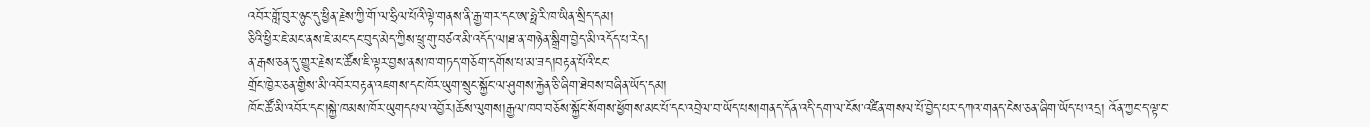འབོར་གློ་བུར་ཉུང་དུ་ཕྱིན་རྗེས་ཀྱི་གོ་ལ་ཧྲིལ་པོའི་ལྟེ་གནས་ནི་རྒྱ་གར་དང་ཨ་ཧྥེ་རི་ཁ་ཡིན་སྲིད་དམ།
ཅིའི་ཕྱིར་ཇེ་མང་ནས་ཇེ་མང་དང་བུད་མེད་ཀྱིས་ཕྲུ་གུ་བཙའ་མི་འདོད་ལ།ཐ་ན་གཉེན་སྒྲིག་བྱེད་མི་འདོད་པ་རེད།
ན་རྒས་ཅན་དུ་གྱུར་རྗེས་ང་ཚོས་ཇི་ལྟར་བྱས་ནས་ཁ་གཏད་གཅོག་དགོས་པ་མ་ཟད།བརྟན་པོའི་ངང་
གྲོང་ཁྱེར་ཅན་གྱིས་མི་འབོར་བརྟན་འཇགས་དང་ཁོར་ཡུག་སྲུང་སྐྱོང་ལ་ཤུགས་རྐྱེན་ཅི་ཞིག་ཐེབས་བཞིན་ཡོད་དམ།
ཁོང་ཚོ་མི་འབོར་དང་།སྐྱེ་ཁམས་ཁོར་ཡུགདཔལ་འབྱོར།ཆོས་ལུགས།རྒྱལ་ཁབ་བཅོས་སྐྱོང་སོགས་ཕྱོགས་མང་པོ་དང་འབྲེལ་བ་ཡོད་པས།གནད་དོན་འདི་དག་ལ་ངོས་འཛིན་གསལ་པོ་བྱེད་པར་དཀའ་གནད་ངེས་ཅན་ཞིག་ཡོད་པ་འདྲ། འོན་ཀྱང་ད་ལྟ་ང་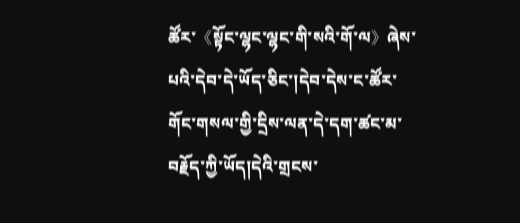ཚོར་《སྟོང་ལྷང་ལྷང་གི་སའི་གོ་ལ》ཞེས་པའི་དེབ་དེ་ཡོད་ཅིང་།དེབ་དེས་ང་ཚོར་གོང་གསལ་གྱི་དྲིས་ལན་དེ་དག་ཚང་མ་བརྗོད་ཀྱི་ཡོད།དེའི་གྲངས་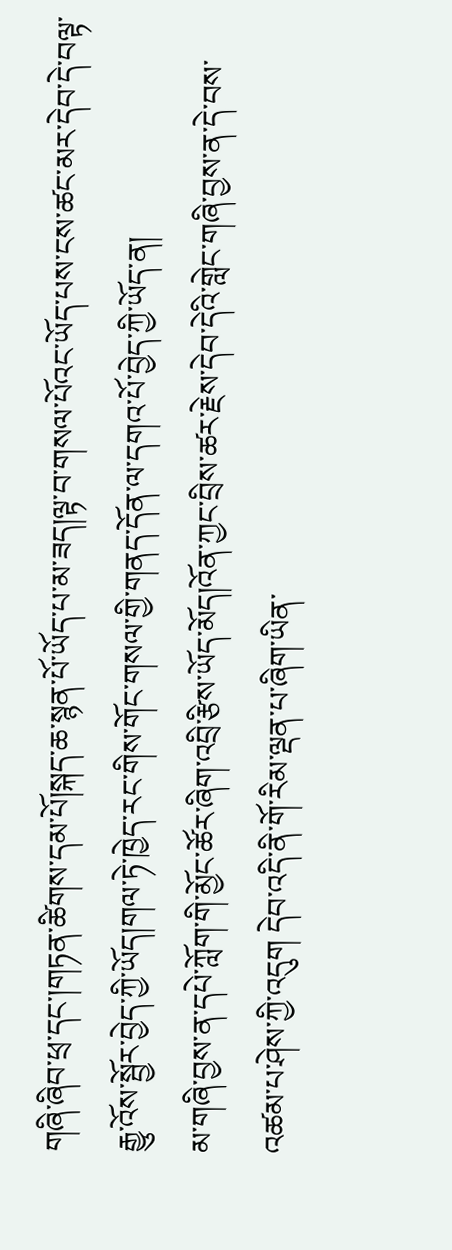གཞི་ཞིབ་ཕྲ་དང་།གཏན་ཚིགས་དམ་པོ།སྐད་ཆ་སྙན་པོ་ཡོད་པ་མ་ཟད།ལྟ་བ་གསལ་པོའང་ཡོད་པས་ངས་ཚང་མར་དེབ་དེ་བལྟ་རྒྱུ་འོས་སྦྱོར་བྱེད་ཀྱི་ཡོད།གལ་ཏེ་ཁྱེད་རང་གིས་གོང་གསལ་གྱི་གནད་དོན་ལ་དགའ་པོ་བྱེད་ཀྱི་ཡོད་ན།
མ་གཞི་བྱས་ན་དཔེ་ཀློག་གི་མྱོང་ཚོར་ཞིག་འབྲི་རྩིས་ཡོད་མོད།འོན་ཀྱང་བྲིས་ཚར་རྗེས་དེབ་དེའི་གླེང་གཞི་བྱས་ན་དེ་བས་འཚམ་པ་ཤེས་ཀྱི་འདུག དེབ་འདི་ནི་གོ་རིམ་ལྡན་པ་ཞིག་ཡིན་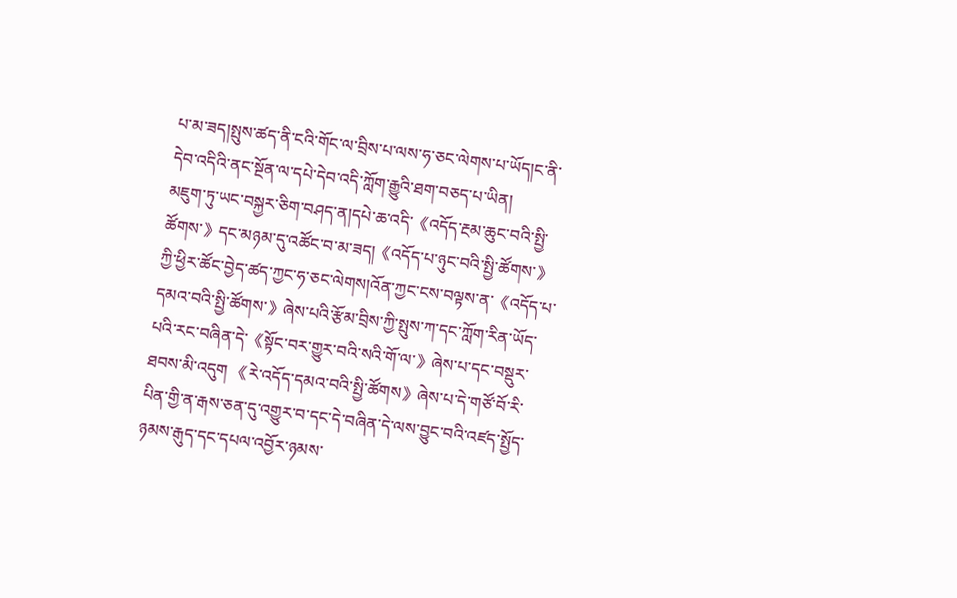པ་མ་ཟད།སྤུས་ཚད་ནི་ངའི་གོང་ལ་བྲིས་པ་ལས་ཧ་ཅང་ལེགས་པ་ཡོད།ང་ནི་དེབ་འདིའི་ནང་སྔོན་ལ་དཔེ་དེབ་འདི་ཀློག་རྒྱུའི་ཐག་བཅད་པ་ཡིན།
མཇུག་ཏུ་ཡང་བསྐྱར་ཅིག་བཤད་ན།དཔེ་ཆ་འདི་《འདོད་རྔམ་ཆུང་བའི་སྤྱི་ཚོགས་》དང་མཉམ་དུ་འཚོང་བ་མ་ཟད།《འདོད་པ་ཉུང་བའི་སྤྱི་ཚོགས་》ཀྱི་ཕྱིར་ཚོང་བྱེད་ཚད་ཀྱང་ཧ་ཅང་ལེགས།འོན་ཀྱང་ངས་བལྟས་ན་《འདོད་པ་དམའ་བའི་སྤྱི་ཚོགས་》ཞེས་པའི་རྩོམ་བྲིས་ཀྱི་སྤུས་ཀ་དང་ཀློག་རིན་ཡོད་པའི་རང་བཞིན་དེ་《སྟོང་བར་གྱུར་བའི་སའི་གོ་ལ་》ཞེས་པ་དང་བསྡུར་ཐབས་མི་འདུག 《རེ་འདོད་དམའ་བའི་སྤྱི་ཚོགས》ཞེས་པ་དེ་གཙོ་བོ་རི་པིན་གྱི་ན་རྒས་ཅན་དུ་འགྱུར་བ་དང་དེ་བཞིན་དེ་ལས་བྱུང་བའི་འཛད་སྤྱོད་ཉམས་རྒུད་དང་དཔལ་འབྱོར་ཉམས་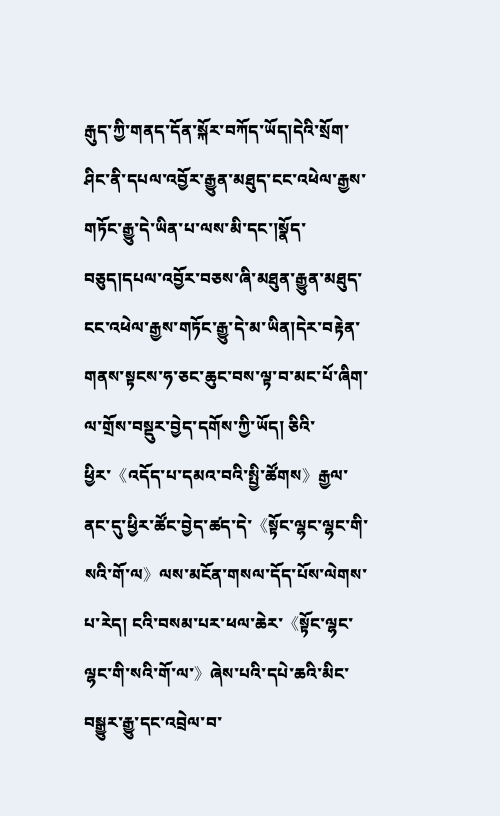རྒུད་ཀྱི་གནད་དོན་སྐོར་བཀོད་ཡོད།དེའི་སྲོག་ཤིང་ནི་དཔལ་འབྱོར་རྒྱུན་མཐུད་ངང་འཕེལ་རྒྱས་གཏོང་རྒྱུ་དེ་ཡིན་པ་ལས་མི་དང་།སྣོད་བཅུད།དཔལ་འབྱོར་བཅས་ཞི་མཐུན་རྒྱུན་མཐུད་ངང་འཕེལ་རྒྱས་གཏོང་རྒྱུ་དེ་མ་ཡིན།དེར་བརྟེན་གནས་སྟངས་ཧ་ཅང་ཆུང་བས་ལྟ་བ་མང་པོ་ཞིག་ལ་གྲོས་བསྡུར་བྱེད་དགོས་ཀྱི་ཡོད། ཅིའི་ཕྱིར་《འདོད་པ་དམའ་བའི་སྤྱི་ཚོགས》རྒྱལ་ནང་དུ་ཕྱིར་ཚོང་བྱེད་ཚད་དེ་《སྟོང་ལྷང་ལྷང་གི་སའི་གོ་ལ》ལས་མངོན་གསལ་དོད་པོས་ལེགས་པ་རེད། ངའི་བསམ་པར་ཕལ་ཆེར་《སྟོང་ལྷང་ལྷང་གི་སའི་གོ་ལ་》ཞེས་པའི་དཔེ་ཆའི་མིང་བསྒྱུར་རྒྱུ་དང་འབྲེལ་བ་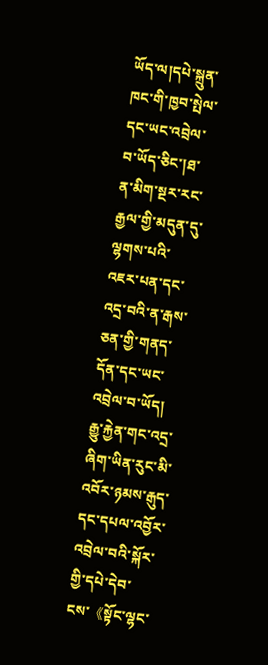ཡོད་ལ།དཔེ་སྐྲུན་ཁང་གི་ཁྱབ་སྤེལ་དང་ཡང་འབྲེལ་བ་ཡོད་ཅིང་།ཐ་ན་མིག་སྔར་རང་རྒྱལ་གྱི་མདུན་དུ་ལྷགས་པའི་འཇར་པན་དང་འདྲ་བའི་ན་རྒས་ཅན་གྱི་གནད་དོན་དང་ཡང་འབྲེལ་བ་ཡོད།
རྒྱུ་རྐྱེན་གང་འདྲ་ཞིག་ཡིན་རུང་མི་འབོར་ཉམས་རྒུད་དང་དཔལ་འབྱོར་འབྲེལ་བའི་སྐོར་གྱི་དཔེ་དེབ་ངས་《སྟོང་ལྷང་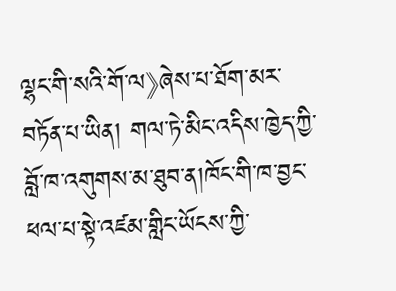ལྷང་གི་སའི་གོ་ལ》ཞེས་པ་ཐོག་མར་བཏོན་པ་ཡིན། གལ་ཏེ་མིང་འདིས་ཁྱེད་ཀྱི་བློ་ཁ་འགུགས་མ་ཐུབ་ན།ཁོང་གི་ཁ་བྱང་ཕལ་པ་སྟེ་འཛམ་གླིང་ཡོངས་ཀྱི་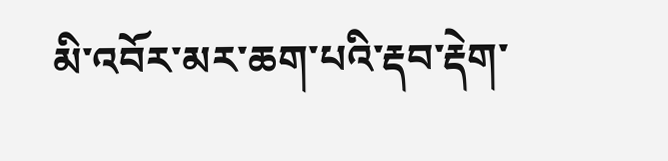མི་འབོར་མར་ཆག་པའི་རྡབ་རྡེག་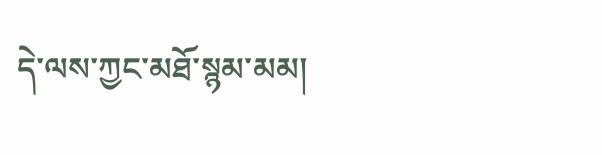དེ་ལས་ཀྱང་མཐོ་སྙམ་མམ།